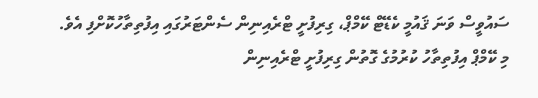ސައުވީސް ވަނަ ޤައުމީ ކެޑޭޓް ކޭމްޕް، ގިރިފުށީ ޓްރެއިނިން ސެންޓަރުގައި އިފުތިތާހުކޮށްފި އެވެ.
މި ކޭމްޕް އިފުތިތާހު ކުރުމުގެ ގޮތުން ގިރިފުށީ ޓްރެއިނިން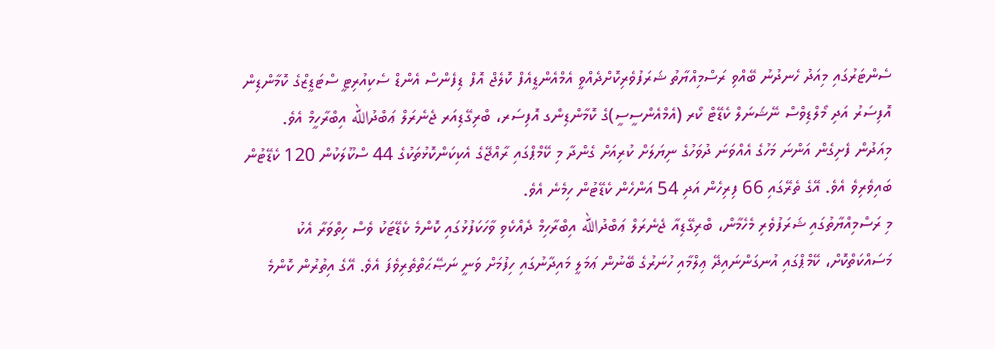ސެންޓަރުގައި މިއަދު ހެނދުނު ބޭއްވި ރަސްމިއްޔާތު ޝަރަފުވެރިކޮށްދެއްވީ އެމްއެންޑީއެފް ކޮލެޖް އޮފް ޑިފެންސް އެންޑް ސެކިއުރިޓީ ސްޓަޑީޒްގެ ކޮމާންޑިން އޮފިސަރު އަދި މޯލްޑިވްސް ނޭޝަނަލް ކެޑޭޓް ކޯރ (އެމްއެންސީސީ)ގެ ކޮމާންޑިންގ އޮފިސަރ، ބްރިގޭޑިއަރ ޖެނެރަލް ޢަބްދުالله އިބްރާހީމް އެވެ.
މިއަދުން ފެށިގެން އަންނަ މަހުގެ އެއްވަނަ ދުވަހުގެ ނިޔަލަށް ކުރިއަށް ގެންދާ މި ކޭމްޕްގައި ރާއްޖޭގެ އެކިކަންކޮޅުތަކުގެ 44 ސްކޫލަކުން 120 ކެޑޭޓުން ބައިވެރިވެ އެވެ. އޭގެ ތެރޭގައި 66 ފިރިހެން އަދި 54 އަންހެން ކެޑޭޓުން ހިމެނެ އެވެ.
މި ރަސްމިއްޔާތުގައި ޝަރަފުވެރި މެހެމާން، ބްރިގޭޑިއާ ޖެނެރަލް ޢަބްދުالله އިބްރާހިމް ދެއްކެވި ވާހަކަފުޅުގައި ކޮންމެ ކެޑޭޓަކު ވެސް ހިތްވަރާ އެކު މަސައްކަތްކޮށް، ކޭމްޕްގައި އުނގަންނައިދޭ ޢިލްމާއި ހުނަރުގެ ބޭނުން ޢަމަލީ މައިދާނުގައި ހިފުމަށް ވަނީ ނަޞޭޙަތްތެރިވެފަ އެވެ. އޭގެ އިތުރުން ކޮންމެ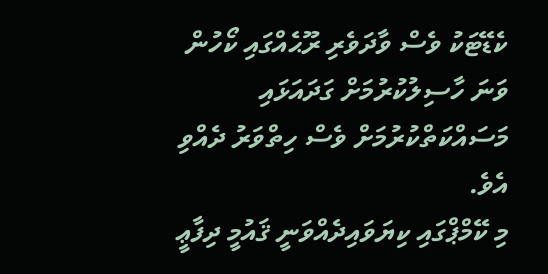ކެޑޭޓަކު ވެސް ވާދަވެރި ރޫޙެއްގައި ކޯހުން ވަނަ ހާސިލުކުރުމަށް ގަދައަޅައި މަސައްކަތްކުރުމަށް ވެސް ހިތްވަރު ދެއްވި އެވެ.
މި ކޭމްޕްގައި ކިޔަވައިދެއްވަނީ ޤައުމީ ދިފާޢީ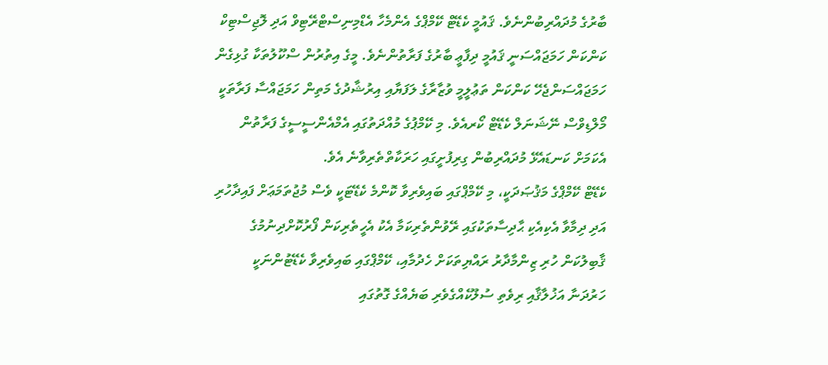ބާރުގެ މުދައްރިބުންނެވެ. ޤައުމީ ކެޑޭޓް ކޭމްޕްގެ އެންމެހާ އެޑްމިނިސްޓްރޭޓިވް އަދި ލޮޖިސްޓިކް ކަންކަން ހަމަޖައްސަނީ ޤައުމީ ދިފާޢީ ބާރުގެ ފަރާތުންނެވެ. މީގެ އިތުރުން ސްކޫލުތަކާ ގުޅިގެން ހަމަޖައްސަންޖެހޭ ކަންކަން ތަޢުލީމީ ވުޒާރާގެ ލަފަޔާއި އިރުޝާދުގެ މަތިން ހަމަޖައްސާ ފަރާތަކީ މޯލްޑިވްސް ނޭޝަނަލް ކެޑޭޓް ކޯރއެވެ. މި ކޭމްޕުގެ މުއްދަތުގައި އެމްއެންސީސީގެ ފަރާތުން އެކަމަށް ކަނޑައެޅޭ މުދައްރިބުން ގިރިފުށީގައި ހަރަކާތްތެރިވާނެ އެވެ.
ކެޑޭޓް ކޭމްޕްގެ މަޤުޞަދަކީ، މި ކޭމްޕްގައި ބައިވެރިވާ ކޮންމެ ކެޑޭޓަކީ ވެސް މުޖުތަމަޢަށް ފައިދާހުރި އަދި ދިމާވާ އެކިއެކި ޙާދިސާތަކުގައި ރޭވުންތެރިކަމާ އެކު އެހީތެރިކަން ފޯރުކޮށްދިނުމުގެ ޤާބިލުކަން ހުރި ޒިންމާދާރު ރައްޔިތަކަށް ހެދުމާއި، ކޭމްޕްގައި ބައިވެރިވާ ކެޑޭޓުންނަކީ ހަރުދަނާ އަޚުލާޤާއި ރިވެތި ސުލޫކެއްގެވެރި ބަޔެއްގެ ގޮތުގައި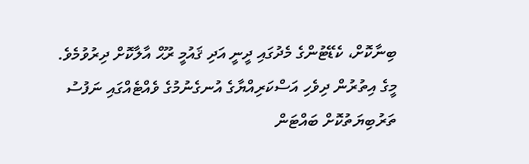ބިނާކޮށް، ކެޑޭޓުންގެ މެދުގައި ދީނީ އަދި ޤައުމީ ރޫޙް އާލާކޮށް ދިރުވުމެވެ.
މީގެ އިތުރުން ދިވެހި އަސްކަރިއްޔާގެ އުނގެނުމުގެ ވެއްޓެއްގައި ނަފުސު ތަރުބިޔަތުކޮށް ބައްޓަން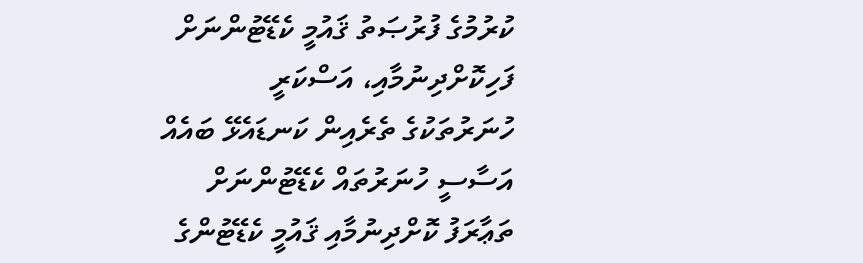ކުރުމުގެ ފުރުޞަތު ޤައުމީ ކެޑޭޓުންނަށް ފަހިކޮށްދިނުމާއި، އަސްކަރީ ހުނަރުތަކުގެ ތެރެއިން ކަނޑައެޅޭ ބައެއް އަސާސީ ހުނަރުތައް ކެޑޭޓުންނަށް ތަޢާރަފު ކޮށްދިނުމާއި ޤައުމީ ކެޑޭޓުންގެ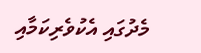މެދުގައި އެކުވެރިކަމާއި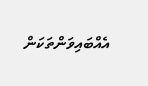އެއްބައިވަންތަކަން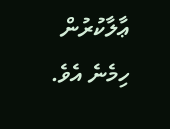ޢާލާކުރުން ހިމެނެ އެވެ.